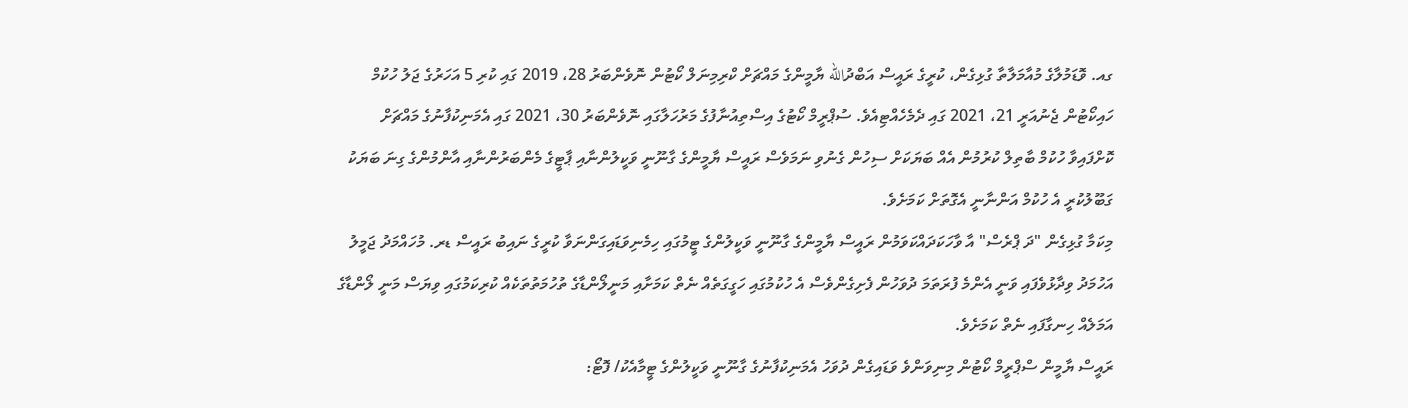ގއ. ވޮޑަމުލާގެ މުއާމަލާތާ ގުޅިގެން، ކުރީގެ ރައީސް އަބްދުالله ޔާމީންގެ މައްޗަށް ކްރިމިނަލް ކޯޓުން ނޮވެންބަރު 28، 2019 ގައި ކުރި 5 އަހަރުގެ ޖަލު ހުކުމް ހައިކޯޓުން ޖެނުއަރީ 21، 2021 ގައި ދެމެހެއްޓިއެވެ. ސުޕްރީމް ކޯޓުގެ އިސްތިއުނާފުގެ މަރުހަލާގައި ނޮވެންބަރު 30، 2021 ގައި އެމަނިކުފާނުގެ މައްޗަށް ކޮށްފައިވާ ހުކުމް ބާތިލް ކުރުމުން އެއް ބަޔަކަށް ސިހުން ގެނުވި ނަމަވެސް ރައީސް ޔާމީންގެ ގާނޫނީ ވަކީލުންނާއި ޕާޓީގެ މެންބަރުންނާއި އާންމުންގެ ގިނަ ބަޔަކު ގަބޫލުކުރީ އެ ހުކުމް އަންނާނީ އެގޮތަށް ކަމަށެވެ.
މިކަމާ ގުޅިގެން "ދަ ޕްރެސް" އާ ވާހަކަދައްކަވަމުން ރައީސް ޔާމީންގެ ގާނޫނީ ވަކީލުންގެ ޓީމުގައި ހިމެނިވަޑައިގަންނަވާ ކުރީގެ ނައިބު ރައީސް ޑރ. މުހައްމަދު ޖަމީލު އަހުމަދު ވިދާޅުވެފައި ވަނީ އެންމެ ފުރަތަމަ ދުވަހުން ފެށިގެންވެސް އެ ހުކުމުގައި ހަގީގަތެއް ނެތް ކަމަށާއި މަނީލޯންޑާގެ ތުހުމަތުތަކެއް ކުރިކަމުގައި ވިޔަސް މަނީ ލޯންޑާގެ އަމަލެއް ހިނގާފައި ނެތް ކަމަށެވެ.
ރައީސް ޔާމީން ސްޕްރީމް ކޯޓުން މިނިވަންވެ ވަޑައިގެން ދުވަހު އެމަނިކުފާނުގެ ގާނޫނީ ވަކީލުންގެ ޓީމާއެކު/ ފޮޓޯ: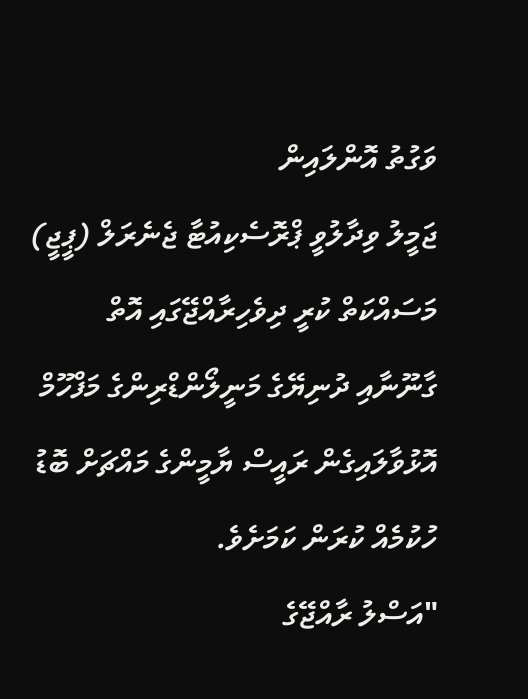ވަގުތު އޮންލައިން
ޖަމީލު ވިދާލުވީ ޕްރޮސެކިއުޓާ ޖެނެރަލް (ޕީޖީ) މަސައްކަތް ކުރީ ދިވެހިރާއްޖޭގައި އޮތް ގާނޫނާއި ދުނިޔޭގެ މަނީލޯންޑްރިންގެ މަފްހޫމް އޮޅުވާލައިގެން ރައީސް ޔާމީންގެ މައްޗަށް ބޮޑު ހުކުމެއް ކުރަން ކަމަށެވެ.
"އަސްލު ރާއްޖޭގެ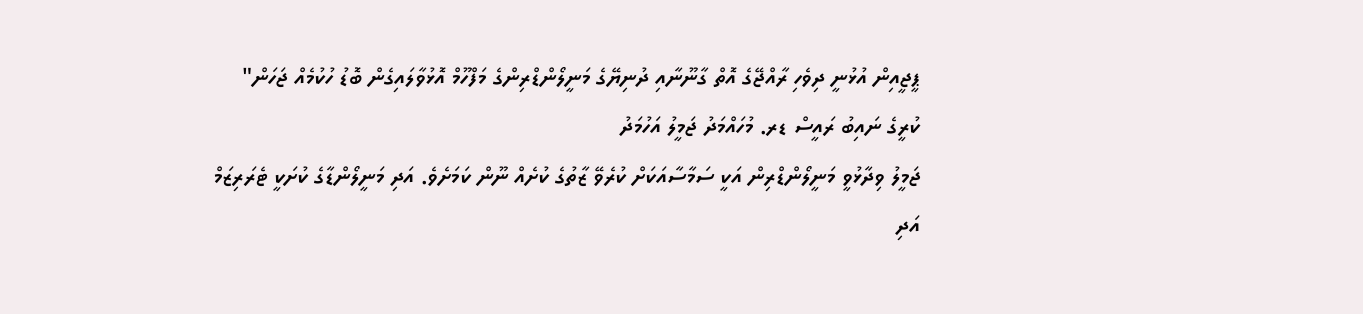ޕީޖީއިން އުޅުނީ ދިވެހި ރާއްޖޭގެ އޮތް ގާނޫނާއި ދުނިޔޭގެ މަނީލޯންޑްރިންގެ މަފްހޫމް އޮޅުވާލައިގެން ބޮޑު ހުކުމެއް ޖަހަން"
ކުރީގެ ނައިބު ރައީސް ޑރ. މުހައްމަދު ޖަމީލު އަހުމަދު
ޖަމީލު ވިދާޅުވީ މަނީލޯންޑްރިން އަކީ ސަމާސާއަކަށް ކުރެވޭ ޒާތުގެ ކުށެއް ނޫން ކަމަށެވެ. އަދި މަނީލޯންޑާގެ ކުށަކީ ޓެރަރިޒަމް އަދި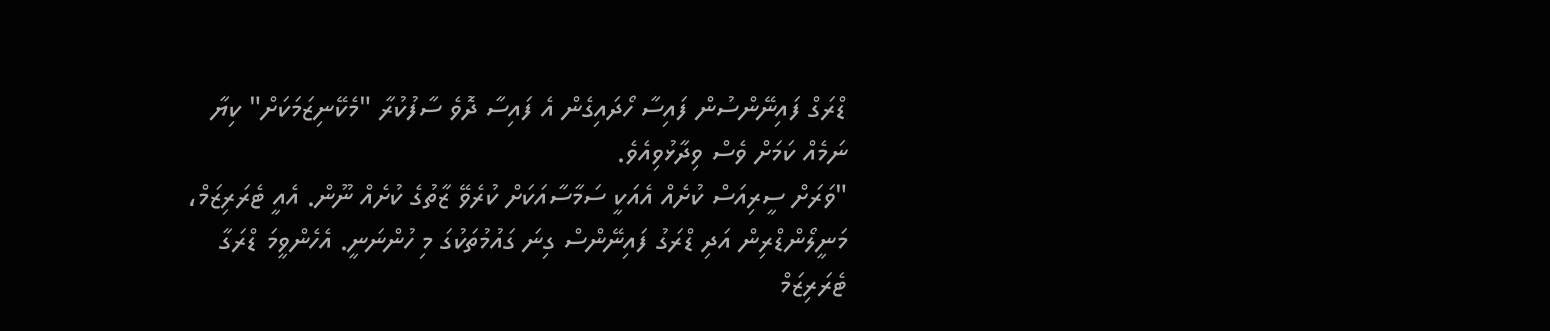ޑްރަގް ފައިނޭންސުން ފައިސާ ހޯދައިގެން އެ ފައިސާ ދޮވެ ސާފުކުރާ "މެކޭނިޒަމަކަށް" ކިޔާ ނަމެއް ކަމަށް ވެސް ވިދާޅުވިއެވެ.
"ވަރަށް ސީރިއަސް ކުށެއް އެއަކީ ސަމާސާއަކަށް ކުރެވޭ ޒާތުގެ ކުށެއް ނޫން. އެއީ ޓެރަރިޒަމް، މަނީލޯންޑްރިން އަދި ޑްރަގު ފައިނޭންސް ގިނަ ގައުމުތަކުގަ މި ހުންނަނީ. އެހެންވީމަ ޑްރަގާ ޓެރަރިޒަމް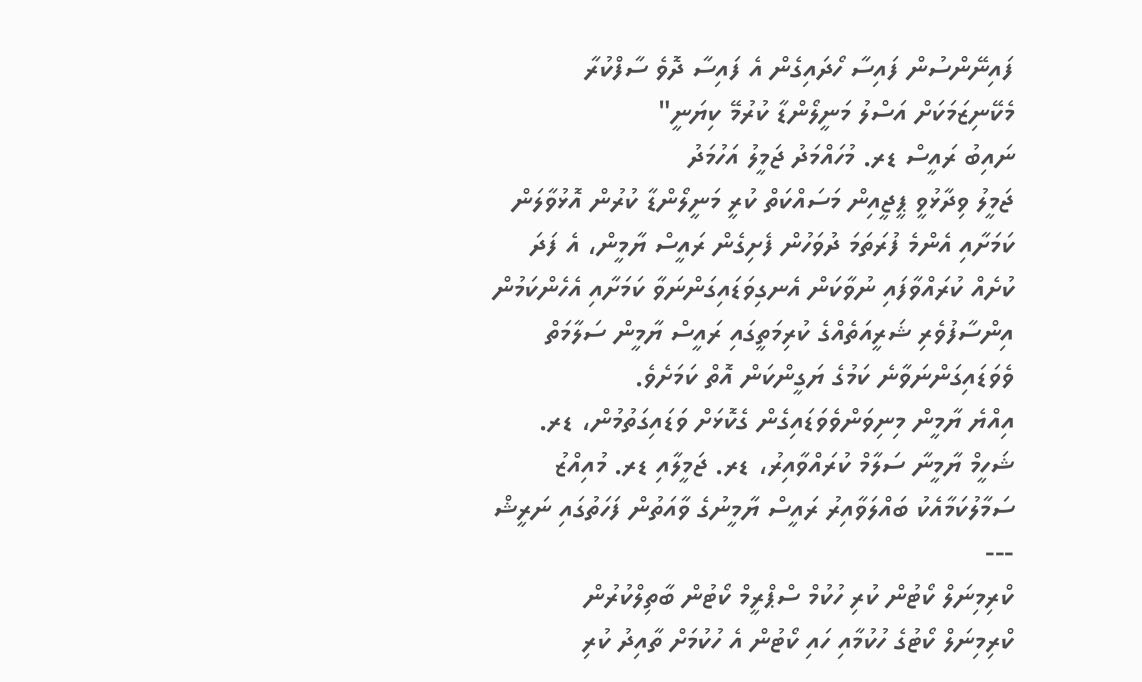ފައިނޭންސުން ފައިސާ ހޯދައިގެން އެ ފައިސާ ދޮވެ ސާފްކުރާ މެކޭނިޒަމަކަށް އަސްލު މަނީލޯންޑާ ކުރުމޭ ކިޔަނީ"
ނައިބު ރައީސް ޑރ. މުހައްމަދު ޖަމީލު އަހުމަދު
ޖަމީލު ވިދާޅުވީ ޕީޖީއިން މަސައްކަތް ކުރީ މަނީލޯންޑާ ކުރުން އޮޅުވާލަން ކަމަށާއި އެންމެ ފުރަތަމަ ދުވަހުން ފެށިގެން ރައީސް ޔާމީން، އެ ފަދަ ކުށެއް ކުރައްވާފައި ނުވާކަން އެނގިވަޑައިގަންނަވާ ކަމަށާއި އެހެންކަމުން އިންސާފުވެރި ޝަރީއަތެއްގެ ކުރިމަތީގައި ރައީސް ޔާމީން ސަލާމަތް ވެވަޑައިގަންނަވާނެ ކަމުގެ ޔަގީންކަން އޮތް ކަމަށެވެ.
އިއްޔެ ޔާމީން މިނިވަންވެވަޑައިގެން ގެކޮޅަށް ވަޑައިގަތުމުން، ޑރ. ޝަހީމް ޔާމީނާ ސަލާމް ކުރައްވާއިރު، ޑރ. ޖަމީލާއި ޑރ. މުއިއްޒު ސަމާލުކަމާއެކު ބައްލަވާއިރު ރައީސް ޔާމީނުގެ ވާއަތުން ފަހަތުގައި ނަރީޝް ---
ކްރިމިނަލް ކޯޓުން ކުރި ހުކުމް ސްޕްރީމް ކޯޓުން ބާތިލްކުރުން
ކްރިމިނަލް ކޯޓުގެ ހުކުމާއި ހައި ކޯޓުން އެ ހުކުމަށް ތާއިދު ކުރި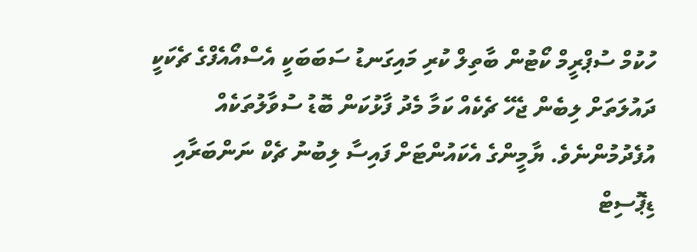ހުކުމް ސުޕްރީމް ކޯޓުން ބާތިލް ކުރި މައިގަނޑު ސަބަބަކީ އެސްއޯއެފްގެ ޗެކަކީ ދައުލަތަށް ލިބެން ޖެހޭ ޗެކެއް ކަމާ މެދު ފާޅުކަން ބޮޑު ސުވާލުތަކެއް އުފެދުމުންނެވެ. ޔާމީންގެ އެކައުންޓަށް ފައިސާ ލިބުނު ޗެކް ނަންބަރާއި ޑިޕޮސިޓް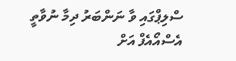ސްލިޕްގައި ވާ ނަންބަރު ދިމާ ނުވާތީ އެސްއޯއެފް އަށް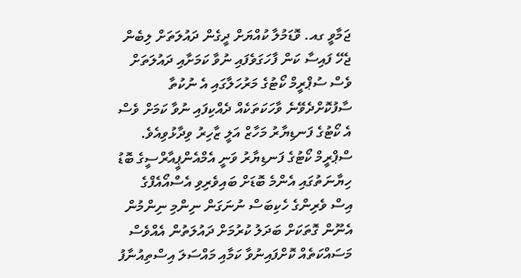ޖަމާވީ ގއ. ވޮޑަމުލާ ކުއްޔަށް ދީގެން ދައުލަތަށް ލިބެން ޖެހޭ ފައިސާ ކަން ފާހަގަވެފައި ނުވާ ކަމަށާއި ދައުލަތަށް ވެސް ސުޕްރީމް ކޯޓުގެ މަރުހަލާގައި އެ ނުކުތާ ސާފުކޮށްދެވޭނެ ވާހަކަތަކެއް ދެއްކިފައި ނުވާ ކަމަށް ވެސް އެ ކޯޓުގެ ފަނޑިޔާރު މަހާޒް އަލީ ޒާހިރު ވިދާޅުވިއެވެ.
ސްޕްރީމް ކޯޓުގެ ފަނޑިޔާރު ވަނީ އެމްއެންޕީއާރްސީގެ ބޮޑު ހިޔާނަތުގައި އެންމެ ބޮޑަށް ބައިވެރިވި އެސްއޯއެފްގެ އިސް ވެރިންގެ ހެކިބަސް ނުނަގަން ނިންމި ނިންމުން އެނޫން ގޮތަކަށް ބަދަލު ކުރުމަށް ދައުލަތުން އެއްވެސް މަސައްކަތެއް ކޮށްފައިނުވާ ކަމާއި މައްސަލަ އިސްތިއުނާފު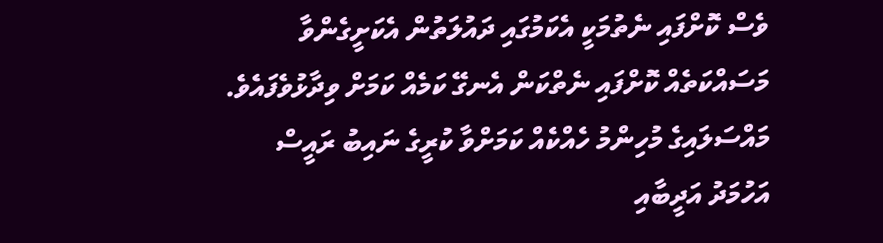ވެސް ކޮށްފައި ނެތުމަކީ އެކަމުގައި ދައުލަތުން އެކަށީގެންވާ މަސައްކަތެއް ކޮށްފައި ނެތްކަން އެނގޭ ކަމެއް ކަމަށް ވިދާޅުވެފައެވެ.
މައްސަލައިގެ މުހިންމު ހެއްކެއް ކަމަށްވާ ކުރީގެ ނައިބު ރައީސް އަހުމަދު އަދީބާއި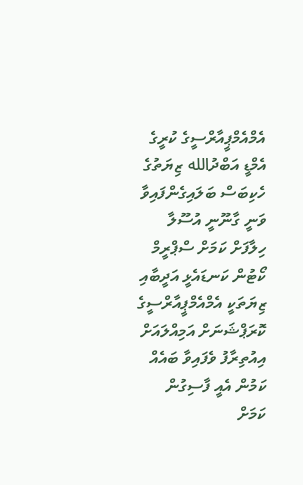އެމްއެމްޕީއާރްސީގެ ކުރީގެ އެމްޑީ އަބްދުالله ޒިޔަތުގެ ހެކިބަސް ބަލައިގެންފައިވާ ވަނީ ގާނޫނީ އުސޫލާ ހިލާފަށް ކަމަށް ސްޕްރީމް ކޯޓުން ކަނޑައެޅީ އަދީބާއި ޒިޔަތަކީ އެމްއެމްޕީއާރްސީގެ ކޮރަޕްޝަނަށް އަމިއްލައަށް އިއުތިރާފު ވެފައިވާ ބައެއް ކަމުން އެއީ ފާސިގުން ކަމަށް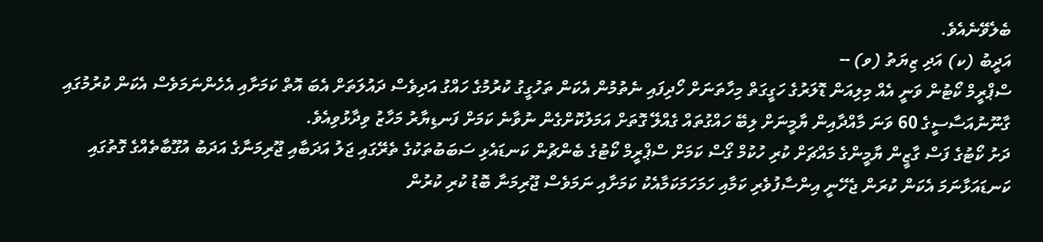ބެލެވޭނެއެވެ.
އަދީބު (ކ) އަދި ޒިޔަތު (ވ) --
ސްޕްރީމް ކޯޓުން ވަނީ އެއް މިލިއަން ޑޮލަރުގެ ހަގީގަތް މިހާތަނަށް ހޯދިފައި ނެތުމުން އެކަން ތަހުގީގު ކުރުމުގެ ހައްގު އަދިވެސް ދައުލަތަށް އެބަ އޮތް ކަމަށާއި އެހެންނަމަވެސް އެކަން ކުރުމުގައި ގާނޫނުއަސާސީގެ 60 ވަނަ މާއްދާއިން ޔާމީނަށް ލިބޭ ހައްގުތައް ގެއްލޭ ގޮތަށް އަމަލުކޮށްގެން ނުވާނެ ކަމަށް ފަނޑިޔާރު މަހާޒު ވިދާޅުވިއެވެ.
ދަށު ކޯޓުގެ ފަސް ގާޒީން ޔާމީންގެ މައްޗަށް ކުރި ހުކުމް ގޯސް ކަމަށް ސްޕްރީމް ކޯޓުގެ ބެންޗުން ކަނޑައެޅި ސަބަބުތަކުގެ ތެރޭގައި ޖަލު އަދަބާއި ޖޫރިމަނާގެ އަދަބު އުގޫބާތެއްގެ ގޮތުގައި ކަނޑައަޅާނަމަ އެކަން ކުރަން ޖެހޭނީ އިންސާފުވެރި ކަމާއި ހަމަހަމަކަމާއެކު ކަމަށާއި ނަމަވެސް ޖޫރިމަނާ ބޮޑު ކުރި ކުރުން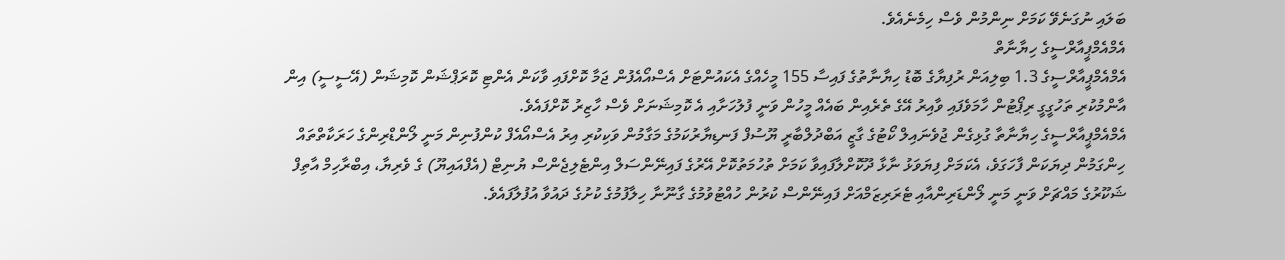ބަލައި ނުގަނެވޭ ކަމަށް ނިންމުން ވެސް ހިމެނެއެވެ.
އެމްއެމްޕީއާރްސީގެ ހިޔާނާތް
އެމްއެމްޕީއާރްސީގެ 1.3 ބިލިއަން ރުފިޔާގެ ބޮޑު ހިޔާނާތުގެ ފައިސާ 155 މީހެއްގެ އެކައުންޓަށް އެސްއޯއެފުން ޖަމާ ކޮށްފައި ވާކަން އެންޓި ކޮރަޕްޝަން ކޮމިޝަން (އޭސީސީ) އިން އާންމުކުރި ތަހުގީގީ ރިޕޯޓުން ހާމަވެފައި ވާއިރު އޭގެ ތެރެއިން ބައެއް މީހުން ވަނީ ފުލުހަށާއި އެ ކޮމިޝަނަށް ވެސް ހާޒިރު ކޮށްފައެވެ.
އެމްއެމްޕީއާރްސީގެ ހިޔާނާތާ ގުޅިގެން ޖުވެނައިލް ކޯޓުގެ ގާޒީ އަބްދުލްބާރީ ޔޫސުފް ފަނޑިޔާރުކަމުގެ މަގާމުން ވަކިކުރި އިރު އެސްއޯއެފް ކުންފުނިން މަނީ ލޯންޑްރިންގެ ހަރަކާތްތައް ހިންގަމުން ދިޔަކަން ފާހަގަވެ، އެކަމަށް ފިޔަވަޅު ނާޅާ ދޫކޮށްލާފައިވާ ކަމަށް ތުހުމަތުކޮށް އޭރުގެ ފައިނޭންސަލް އިންޓެލިޖެންސް ޔުނިޓް (އެފްއައިޔޫ) ގެ ވެރިޔާ، އިބްރާހިމް އާތިފް ޝަކޫރުގެ މައްޗަށް ވަނީ މަނީ ލޯންޑަރިންއާއި ޓެރަރިޒަމްއަށް ފައިނޭންސް ކުރުން ހުއްޓުވުމުގެ ގާނޫނާ ހިލާފުމުގެ ކުށުގެ ދައުވާ އުފުލާފައެވެ.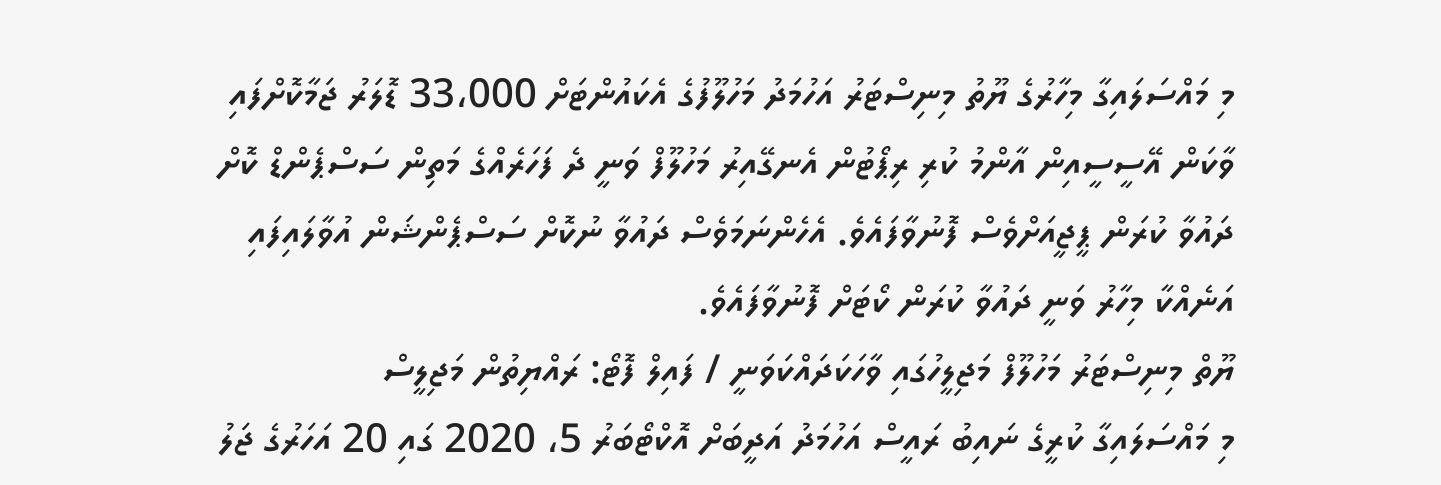މި މައްސަލައިގާ މިހާރުގެ ޔޫތު މިނިސްޓަރު އަހުމަދު މަހުލޫފުގެ އެކައުންޓަށް 33،000 ޑޮލަރު ޖަމާކޮށްފައި ވާކަން އޭސީސީއިން އާންމު ކުރި ރިޕޯޓުން އެނގޭއިރު މަހުލޫފް ވަނީ ދެ ފަހަރެއްގެ މަތިން ސަސްޕެންޑް ކޮށް ދައުވާ ކުރަން ޕީޖީއަށްވެސް ފޮނުވާފައެވެ. އެހެންނަމަވެސް ދައުވާ ނުކޮށް ސަސްޕެންޝަން އުވާލައިފައި އަނެއްކާ މިހާރު ވަނީ ދައުވާ ކުރަން ކޯޓަށް ފޮނުވާފައެވެ.
ޔޫތް މިނިސްޓަރު މަހުލޫފް މަޖިލީހުގައި ވާހަކަދައްކަވަނީ / ފައިލް ފޮޓޯ: ރައްޔިތުން މަޖިލީސް
މި މައްސަލައިގާ ކުރީގެ ނައިބު ރައީސް އަހުމަދު އަދީބަށް އޮކްޓޯބަރު 5، 2020 ގައި 20 އަހަރުގެ ޖަލު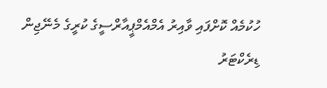ހުކުމެއް ކޮށްފައި ވާއިރު އެމްއެމްޕީއާރްސީގެ ކުރީގެ މެނޭޖިން ޑިރެކްޓަރު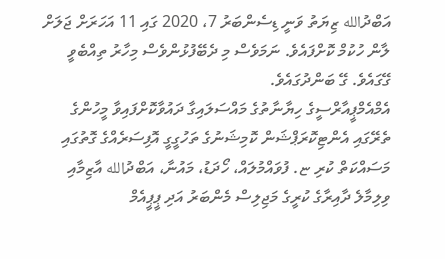އަބްދުالله ޒިޔަތު ވަނީ ޑިސެންބަރު 7، 2020 ގައި 11 އަހަރަށް ޖަލަށް ލާން ހުކުމް ކޮށްފައެވެ. ނަމަވެސް މި ދެބޭފުޅުންވެސް މިހާރު ތިއްބެވީ ގޭގައެވެ. ގޭ ބަންދުގައެވެ.
އެމްއެމްޕީއާރްސީގެ ހިޔާނާތުގެ މައްސަލައިގާ ދައުވާކޮށްފައިވާ މީހުންގެ ތެރޭގައި އެންޓިކޮރަޕްޝަން ކޮމިޝަނުގެ ތަހުގީގީ އޮފިސަރެއްގެ ގޮތުގައި މަސައްކަތް ކުރި ޏ. ފުވައްމުލައް، ހޯދަޑު، މައުނާ، އަބްދުالله އާޒިމާއި ވިލިމާލެ ދާއިރާގެ ކުރީގެ މަޖިލިސް މެންބަރު އަދި ޕީޕީއެމް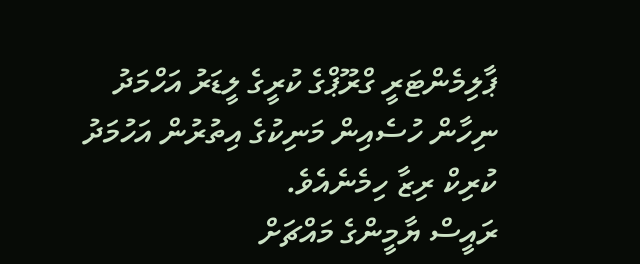ޕާލިމެންޓަރީ ގްރޫޕްގެ ކުރީގެ ލީޑަރު އަހްމަދު ނިހާން ހުސެއިން މަނިކުގެ އިތުރުން އަހުމަދު ކުރިކް ރިޒާ ހިމެނެއެވެ.
ރައީސް ޔާމީންގެ މައްޗަށް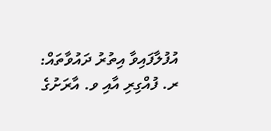އުފުލާފައިވާ އިތުރު ދައުވާތައް:
ރ. ފުއްގިރި އާއި ވ. އާރަށުގެ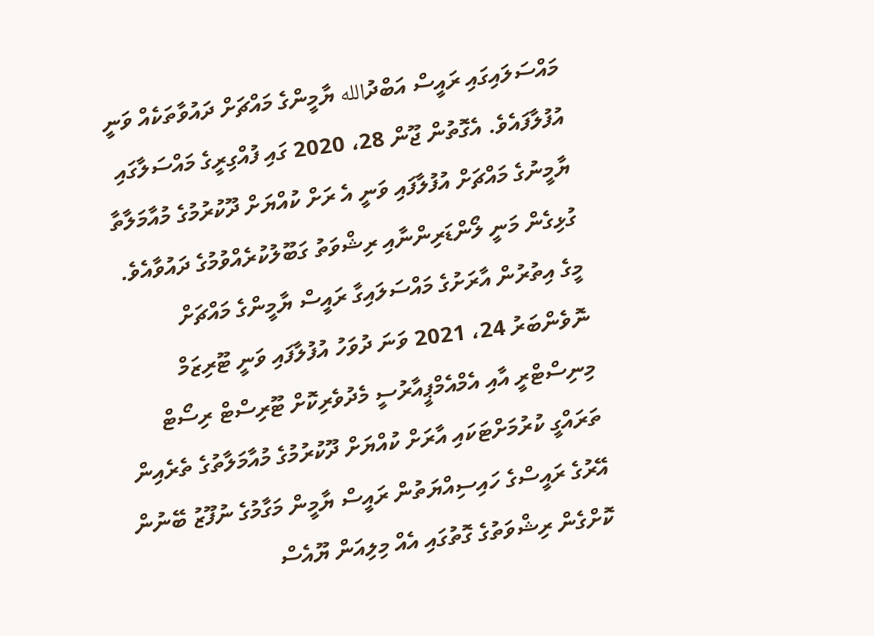މައްސަލައިގައި ރައީސް އަބްދުالله ޔާމީންގެ މައްޗަށް ދައުވާތަކެއް ވަނީ އުފުލާފައެވެ. އެގޮތުން ޖޫން 28، 2020 ގައި ފުއްގިރީގެ މައްސަލާގައި ޔާމީނުގެ މައްޗަށް އުފުލާފައި ވަނީ އެ ރަށް ކުއްޔަށް ދޫކުރުމުގެ މުއާމަލާތާ ގުޅިގެން މަނީ ލޯންޑަރިންނާއި ރިޝްވަތު ގަބޫލުކުރެއްވުމުގެ ދައުވާއެވެ.
މީގެ އިތުރުން އާރަށުގެ މައްސަލައިގާ ރައީސް ޔާމީންގެ މައްޗަށް ނޮވެންބަރު 24، 2021 ވަނަ ދުވަހު އުފުލާފައި ވަނީ ޓޫރިޒަމް މިނިސްޓްރީ އާއި އެމްއެމްޕީއާރުސީ މެދުވެރިކޮށް ޓޫރިސްޓް ރިސޯޓް ތަރައްގީ ކުރުމަށްޓަކައި އާރަށް ކުއްޔަށް ދޫކުރުމުގެ މުއާމަލާތުގެ ތެރެއިން އޭރުގެ ރައީސްގެ ހައިސިއްޔަތުން ރައީސް ޔާމީން މަގާމުގެ ނުފޫޒު ބޭނުން ކޮށްގެން ރިޝްވަތުގެ ގޮތުގައި އެއް މިލިއަން ޔޫއެސް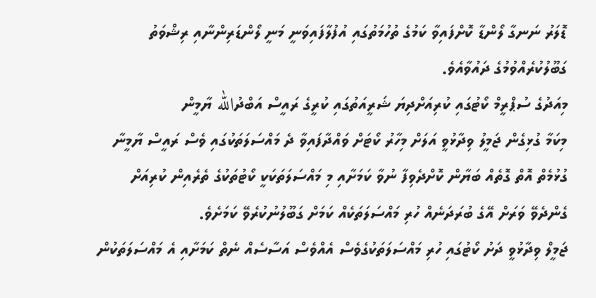ޑޮލަރު ނަނގާ ލޯންޑާ ކޮށްފައިވާ ކަމުގެ ތުހުމަތުގައި އުފުލާފައިވަނީ މަނީ ލޯންޑަރިންނާއި ރިޝްވަތު ގަބޫލުކުރެއްވުމުގެ ދައުވާއެވެ.
މިއަދުގެ ސުޕްރީމް ކޯޓުގައި ކުރިއަށްދިޔަ ޝަރީއަތުގައި ކުރީގެ ރައީސް އަބްދުالله ޔާމީން
މިކަމާ ގުޅިގެން ޖަމީލު ވިދާޅުވީ އަލަށް މިހާރު ކޯޓަށް ވައްދާފައިވާ ދެ މައްސަލަތަކުގައި ވެސް ރައީސް ޔާމީނާ ގުޅުމެތް އޮތް ގޮތެއް ބަޔާން ކޮށްދެވިފާ ނުވާ ކަމަށާއި މި މައްސަލަތަކަކީ ކޯޓުތަކުގެ ތެރެއިން ކުރިއަށް ގެންދެވޭ ވަރަށް އޭގެ ބުރަދަނެއް ހުރި މައްސަލަތަކެއް ކަމަށް ގަބޫލުނުކުރެވޭ ކަމަށެވެ.
ޖަމީލް ވިދާޅުވީ ދަށު ކޯޓުގައި ހުރި މައްސަލަތަކުގެވެސް އެއްވެސް އަސާސެއް ނެތް ކަމަށާއި އެ މައްސަލަތަކުން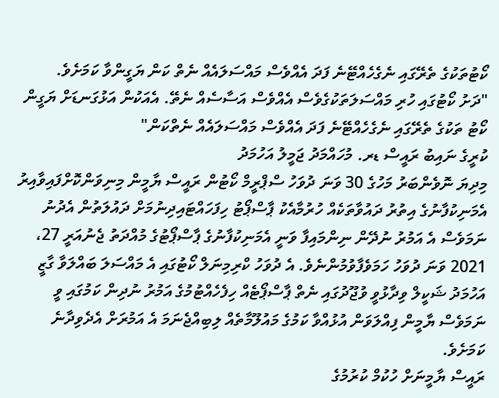ކޯޓުތަކުގެ ތެރޭގައި ނެގެހެއްޓޭނެ ފަދަ އެއްވެސް މައްސަލައެއް ނެތް ކަން ޔަގީންވާ ކަމަށެވެ.
"ދަށު ކޯޓުގައި ހުރި މައްސަލަތަކުގެވެސް އެއްވެސް އަސާސެއް ނެތޭ. އެއަކުން އަޅުގަނޑަށް ޔަގީން ކޯޓު ތަކުގެ ތެރޭގައި ނެގެހެއްޓޭނެ ފަދަ އެއްވެސް މައްސަލައެއް ނެތްކަން"
ކުރީގެ ނައިބު ރައީސް ޑރ. މުހައްމަދު ޖަމީލު އަހުމަދު
މިދިޔަ ނޮވެންބަރު މަހުގެ 30 ވަނަ ދުވަހު ސްޕްރީމް ކޯޓުން ރައީސް ޔާމީން މިނިވަންކޮށްފައިވާއިރު އެމަނިކުފާނުގެ އިތުރު ދައުވާތަކެއް ހުރުމާއެކު ޕާސްޕޯޓު ހިފަހައްޓައިދިނުމަށް ދައުލަތުން އެދުނު ނަމަވެސް އެ އަމުރު ނުދޭން ނިންމައިފާ ވަނީ އެމަނިކުފާނުގެ ޕާސްޕޯޓުގެ މުއްދަތު ޖެނުއަރީ 27، 2021 ވަނަ ދުވަހު ހަމަވެފާވުމުންނެވެ. އެ ދުވަހު ކްރިމިނަލް ކޯޓުގައި އެ މައްސަލަ ބައްލަވާ ގާޒީ އަހުމަދު ޝަކީލް ވިދާޅުވީ ވުޖޫދުގައި ނެތް ޕާސްޕޯޓެއް ހިފެހެއްޓުމުގެ އަމުރު ނުދިން ކަމުގައި ވީ ނަމަވެސް ޔާމީން ފިއްލަވަން އުޅުއްވާ ކަމުގެ މައުލޫމާތެއް ލިބިއްޖެނަމަ އެ އަމުރަށް އެދެވިދާނެ ކަމަށެވެ.
ރައީސް ޔާމީނަށް ހުކުމް ކުރުމުގެ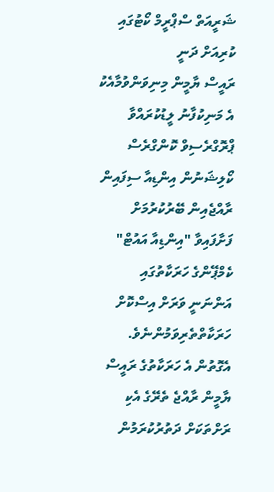ޝަރީއަތް ސްޕްރީމް ކޯޓުގައި ކުރިއަށް ދަނީ
ރައީސް ޔާމީން މިނިވަންވުމާއެކު އެ މަނިކުފާނު ލީޑުކުރައްވާ ޕްރޮގްރެސިވް ކޮންގްރެސް ކޯލިޝަނުން އިންޑިއާ ސިފައިން ރާއްޖެއިން ބޭރުކުރުމަށް ފަށާފައިވާ "އިންޑިއާ އައުޓް" ކެމްޕޭންގެ ހަރަކާތުގައި އަންނަނީ ވަރަށް އިސްކޮށް ހަރަކާތްތެރިވަމުންނެވެ. އެގޮތުން އެ ހަރަކާތުގެ ރައީސް ޔާމީން ރާއްޖެ ތެރޭގެ އެކި ރަށްތަކަށް ދަތުރުކުރަމުން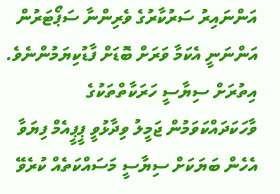އަންނައިރު ސަރުކާރުގެ ވެރިންނާ ސަޕޯޓަރުން އަންނަނީ އެކަމާ ވަރަށް ބޮޑަށް ފާޑުކިޔަމުންނެވެ.
އިތުރަށް ސިޔާސީ ހަރަކާތްތަކުގެ ވާހަކަދައްކަވަމުން ޖަމީލު ވިދާޅުވީ ޕީޕީއެމް ފިޔަވާ އެހެން ބަޔަކަށް ސިޔާސީ މަސައްކަތެއް ކުރެވޭ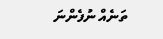ތަނެއް ނުފެންނަ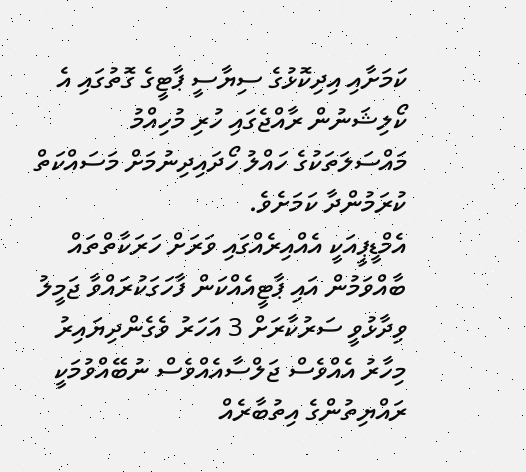ކަމަށާއި އިދިކޮޅުގެ ސިޔާސީ ޕާޓީގެ ގޮތުގައި އެ ކޯލިޝަނުން ރާއްޖެގައި ހުރި މުހިއްމު މައްސަލަތަކުގެ ހައްލު ހޯދައިދިނުމަށް މަސައްކަތް ކުރަމުންދާ ކަމަށެވެ.
އެމްޑީޕީއަކީ އެއްއިރެއްގައި ވަރަށް ހަރަކާތްތައް ބާއްވަމުން އައި ޕާޓީއެއްކަން ފާހަގަކުރައްވާ ޖަމީލު ވިދާޅުވީ ސަރުކާރަށް 3 އަހަރު ވެގެންދިޔައިރު މިހާރު އެއްވެސް ޖަލްސާއެއްވެސް ނުބޭއްވުމަކީ ރައްޔިތުންގެ އިތުބާރެއް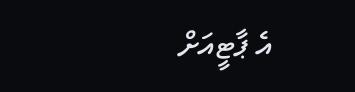އެ ޕާޓީއަށް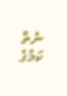ނެތް ކަމުގެ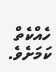ހެއްކެތް ކަމަށެވެ.